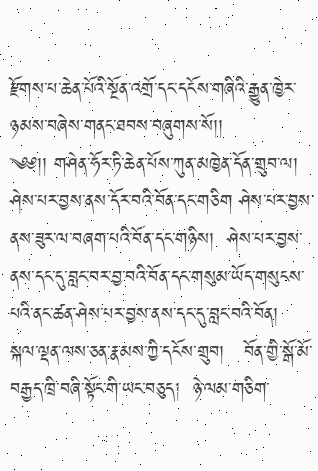རྫོགས་པ་ཆེན་པོའི་སྔོན་འགྲོ་དང་དངོས་གཞིའི་རྒྱུན་ཁྱེར་ཉམས་བཞེས་གནང་ཐབས་བཞུགས་སོ།།
༄༅།། གཤེན་ཧོར་ཏི་ཆེན་པོས་ཀུན་མཁྱེན་དོན་གྲུབ་ལ།  ཤེས་པར་བྱས་ནས་དོར་བའི་བོན་དང་གཅིག ཤེས་པར་བྱས་ནས་ཟུར་ལ་བཞག་པའི་བོན་དང་གཉིས།  ཤེས་པར་བྱས་ནས་དང་དུ་བླང་བར་བྱ་བའི་བོན་དང་གསུམ་ཡོད་གསུངས་པའི་ནང་ཚན་ཤེས་པར་བྱས་ནས་དང་དུ་བླང་བའི་བོན།  སྐལ་ལྡན་ལས་ཅན་རྣམས་ཀྱི་དངོས་གྲུབ།   བོན་གྱི་སྒོ་མོ་བརྒྱད་ཁྲི་བཞི་སྟོང་གི་ཡང་བཅུད།  ཉེ་ལམ་གཅིག་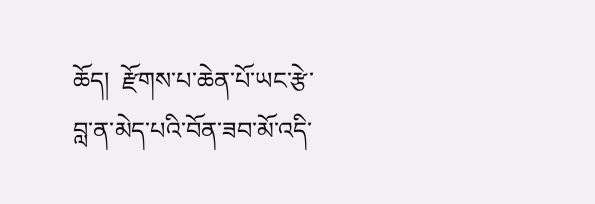ཆོད།  རྫོགས་པ་ཆེན་པོ་ཡང་རྩེ་བླ་ན་མེད་པའི་བོན་ཟབ་མོ་འདི་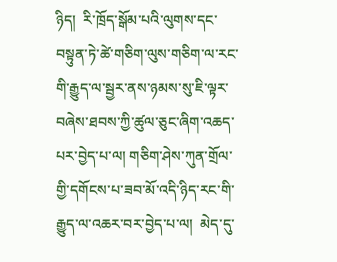ཉིད།  རི་ཁྲོད་སྒོམ་པའི་ལུགས་དང་བསྟུན་ཏེ་ཚེ་གཅིག་ལུས་གཅིག་ལ་རང་གི་རྒྱུད་ལ་སྦྱར་ནས་ཉམས་སུ་ཇི་ལྟར་བཞེས་ཐབས་ཀྱི་ཚུལ་ཅུང་ཞིག་འཆད་པར་བྱེད་པ་ལ། གཅིག་ཤེས་ཀུན་གྲོལ་གྱི་དགོངས་པ་ཟབ་མོ་འདི་ཉིད་རང་གི་རྒྱུད་ལ་འཆར་བར་བྱེད་པ་ལ།  མེད་དུ་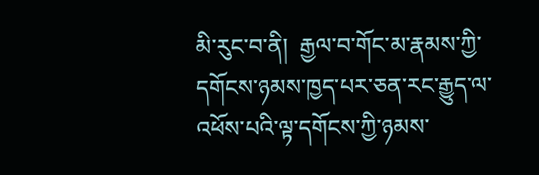མི་རུང་བ་ནི།  རྒྱལ་བ་གོང་མ་རྣམས་ཀྱི་དགོངས་ཉམས་ཁྱད་པར་ཅན་རང་རྒྱུད་ལ་འཕོས་པའི་ལྟ་དགོངས་ཀྱི་ཉམས་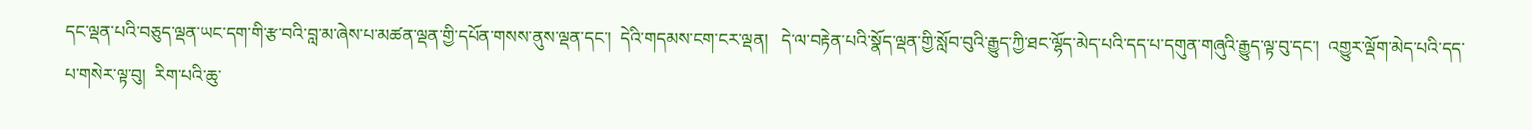དང་ལྡན་པའི་བཅུད་ལྡན་ཡང་དག་གི་རྩ་བའི་བླ་མ་ཞེས་པ་མཚན་ལྡན་གྱི་དཔོན་གསས་ནུས་ལྡན་དང་།  དེའི་གདམས་ངག་ངར་ལྡན།   དེ་ལ་བརྟེན་པའི་སྣོད་ལྡན་གྱི་སློབ་བུའི་རྒྱུད་ཀྱི་ཐང་ལྷོད་མེད་པའི་དད་པ་དགུན་གཞུའི་རྒྱུད་ལྟ་བུ་དང་།  འགྱུར་ལྡོག་མེད་པའི་དད་པ་གསེར་ལྟ་བུ།  རིག་པའི་ཆུ་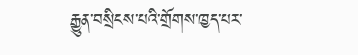རྒྱུན་བསྲིངས་པའི་གྲོགས་ཁྱད་པར་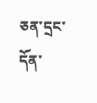ཅན་དྲང་དོན་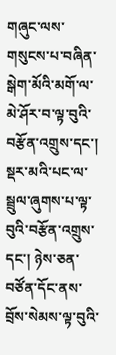གཞུང་ལས་གསུངས་པ་བཞིན་སྒེག་མོའི་མགོ་ལ་མེ་ཤོར་བ་ལྟ་བུའི་བརྩོན་འགྲུས་དང་།  སྡར་མའི་པང་ལ་སྦྲུལ་ཞུགས་པ་ལྟ་བུའི་བརྩོན་འགྲུས་དང་། ཉེས་ཅན་བཙོན་དོང་ནས་བྲོས་སེམས་ལྟ་བུའི་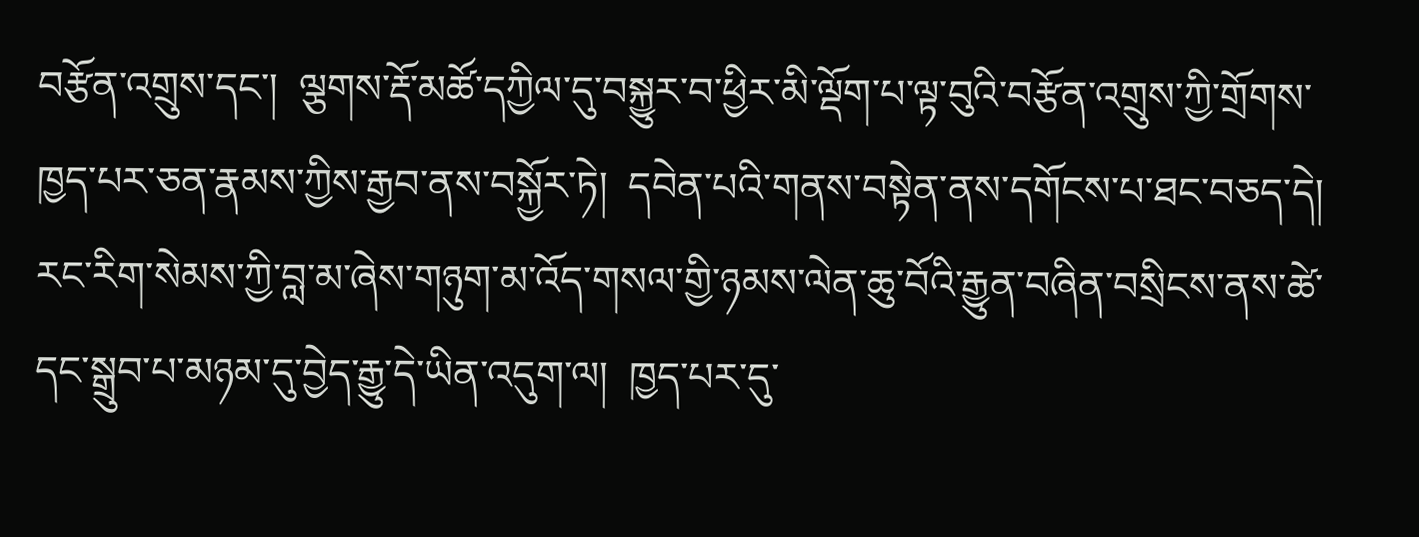བརྩོན་འགྲུས་དང་།  ལྕགས་རྡོ་མཚོ་དཀྱིལ་དུ་བསྐྱུར་བ་ཕྱིར་མི་ལྡོག་པ་ལྟ་བུའི་བརྩོན་འགྲུས་ཀྱི་གྲོགས་ཁྱད་པར་ཅན་རྣམས་ཀྱིས་རྒྱབ་ནས་བསྐྱོར་ཏེ།  དབེན་པའི་གནས་བསྟེན་ནས་དགོངས་པ་ཐང་བཅད་དེ། རང་རིག་སེམས་ཀྱི་བླ་མ་ཞེས་གཉུག་མ་འོད་གསལ་གྱི་ཉམས་ལེན་ཆུ་བོའི་རྒྱུན་བཞིན་བསྲིངས་ནས་ཚེ་དང་སྒྲུབ་པ་མཉམ་དུ་བྱེད་རྒྱུ་དེ་ཡིན་འདུག་ལ།  ཁྱད་པར་དུ་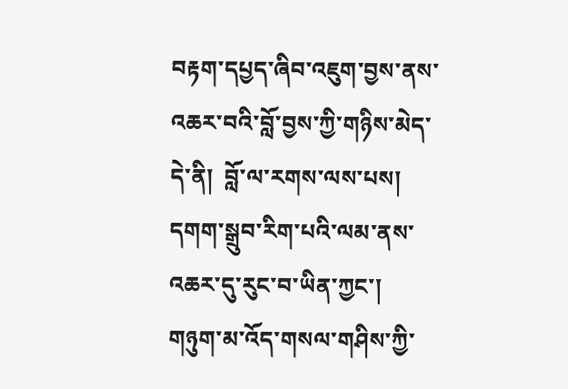བརྟག་དཔྱད་ཞིབ་འཇུག་བྱས་ནས་འཆར་བའི་བློ་བྱས་ཀྱི་གཉིས་མེད་དེ་ནི།  བློ་ལ་རགས་ལས་པས།  དགག་སྒྲུབ་རིག་པའི་ལམ་ནས་འཆར་དུ་རུང་བ་ཡིན་ཀྱང་།   གཉུག་མ་འོད་གསལ་གཤིས་ཀྱི་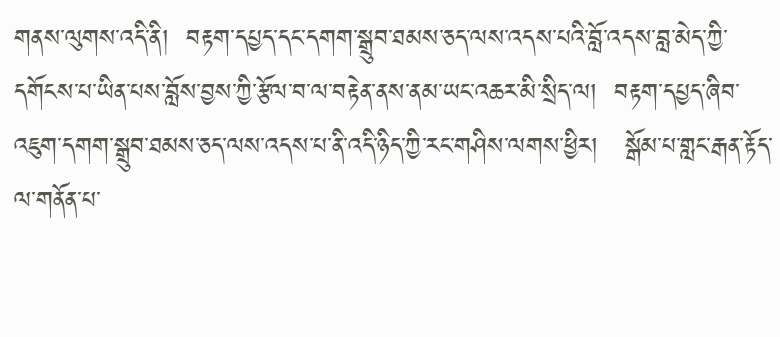གནས་ལུགས་འདི་ནི།  བརྟག་དཔྱད་དང་དགག་སྒྲུབ་ཐམས་ཅད་ལས་འདས་པའི་བློ་འདས་བླ་མེད་ཀྱི་དགོངས་པ་ཡིན་པས་བློས་བྱས་ཀྱི་རྩོལ་བ་ལ་བརྟེན་ནས་ནམ་ཡང་འཆར་མི་སྲིད་ལ།  བརྟག་དཔྱད་ཞིབ་འཇུག་དགག་སྒྲུབ་ཐམས་ཅད་ལས་འདས་པ་ནི་འདི་ཉིད་ཀྱི་རང་གཤིས་ལགས་ཕྱིར།   སྒོམ་པ་གླང་རྒན་རྟོད་ལ་གནོན་པ་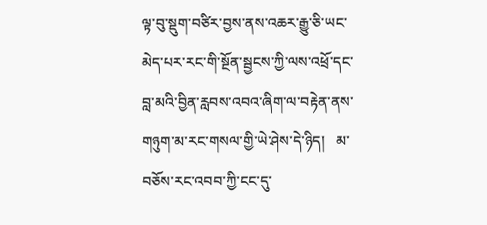ལྟ་བུ་སྡུག་བཙིར་བྱས་ནས་འཆར་རྒྱུ་ཅི་ཡང་མེད་པར་རང་གི་སྔོན་སྦྱངས་ཀྱི་ལས་འཕྲོ་དང་བླ་མའི་བྱིན་རླབས་འབའ་ཞིག་ལ་བརྟེན་ནས་གཉུག་མ་རང་གསལ་གྱི་ཡེ་ཤེས་དེ་ཉིད།   མ་བཅོས་རང་འབབ་ཀྱི་ངང་དུ་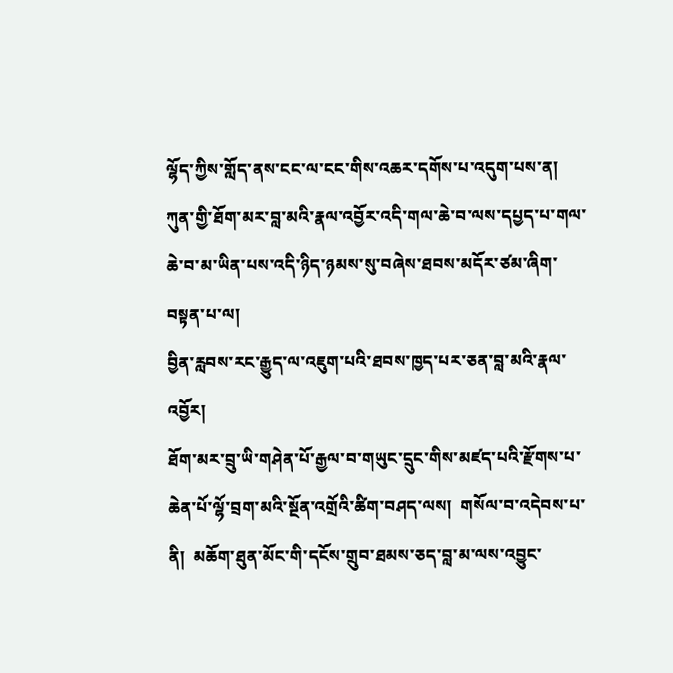ལྷོད་ཀྱིས་གློད་ནས་ངང་ལ་ངང་གིས་འཆར་དགོས་པ་འདུག་པས་ན།  ཀུན་གྱི་ཐོག་མར་བླ་མའི་རྣལ་འབྱོར་འདི་གལ་ཆེ་བ་ལས་དཔྱད་པ་གལ་ཆེ་བ་མ་ཡིན་པས་འདི་ཉིད་ཉམས་སུ་བཞེས་ཐབས་མདོར་ཙམ་ཞིག་བསྟན་པ་ལ།
བྱིན་རླབས་རང་རྒྱུད་ལ་འཇུག་པའི་ཐབས་ཁྱད་པར་ཅན་བླ་མའི་རྣལ་འབྱོར།
ཐོག་མར་བྲུ་ཡི་གཤེན་པོ་རྒྱལ་བ་གཡུང་དྲུང་གིས་མཛད་པའི་རྫོགས་པ་ཆེན་པོ་ལྷོ་བྲག་མའི་སྔོན་འགྲོའི་ཚིག་བཤད་ལས།  གསོལ་བ་འདེབས་པ་ནི།  མཆོག་ཐུན་མོང་གི་དངོས་གྲུབ་ཐམས་ཅད་བླ་མ་ལས་འབྱུང་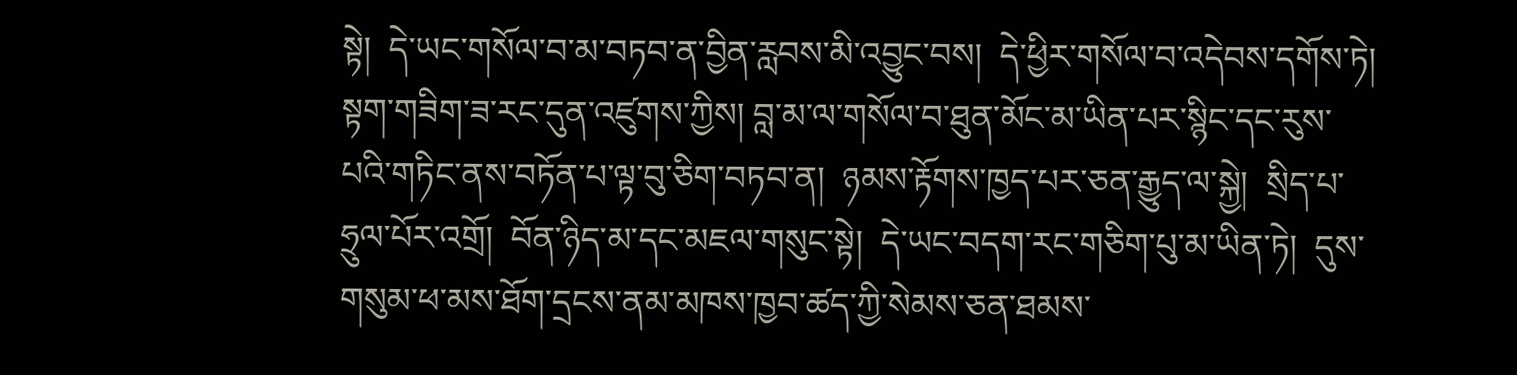སྟེ།  དེ་ཡང་གསོལ་བ་མ་བཏབ་ན་བྱིན་རླབས་མི་འབྱུང་བས།  དེ་ཕྱིར་གསོལ་བ་འདེབས་དགོས་ཏེ།  སྟག་གཟིག་ཟ་རང་དུན་འཛུགས་ཀྱིས། བླ་མ་ལ་གསོལ་བ་ཐུན་མོང་མ་ཡིན་པར་སྙིང་དང་རུས་པའི་གཏིང་ནས་བཏོན་པ་ལྟ་བུ་ཅིག་བཏབ་ན།  ཉམས་རྟོགས་ཁྱད་པར་ཅན་རྒྱུད་ལ་སྐྱེ།  སྲིད་པ་ཧྲུལ་པོར་འགྲོ།  བོན་ཉིད་མ་དང་མཇལ་གསུང་སྟེ།  དེ་ཡང་བདག་རང་གཅིག་པུ་མ་ཡིན་ཏེ།  དུས་གསུམ་ཕ་མས་ཐོག་དྲངས་ནམ་མཁས་ཁྱབ་ཚད་ཀྱི་སེམས་ཅན་ཐམས་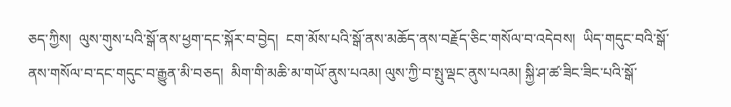ཅད་ཀྱིས།  ལུས་གུས་པའི་སྒོ་ནས་ཕྱག་དང་སྐོར་བ་བྱེད།  ངག་མོས་པའི་སྒོ་ནས་མཆོད་ནས་བརྗོད་ཅིང་གསོལ་བ་འདེབས།  ཡིད་གདུང་བའི་སྒོ་ནས་གསོལ་བ་དང་གདུང་བ་རྒྱུན་མི་བཅད།  མིག་གི་མཆི་མ་གཡོ་ནུས་པའམ། ལུས་ཀྱི་བ་སྤུ་ལྡང་ནུས་པའམ། སྐྱི་ཤ་ཚ་ཟིང་ཟིང་པའི་སྒོ་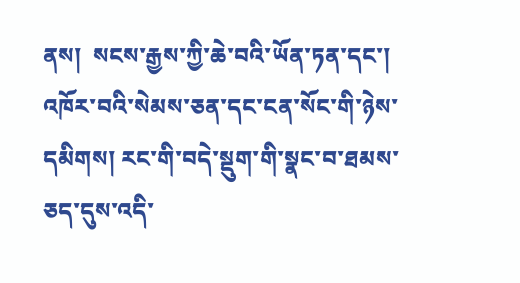ནས།  སངས་རྒྱས་ཀྱི་ཆེ་བའི་ཡོན་ཏན་དང་།  འཁོར་བའི་སེམས་ཅན་དང་ངན་སོང་གི་ཉེས་དམིགས། རང་གི་བདེ་སྡུག་གི་སྣང་བ་ཐམས་ཅད་དུས་འདི་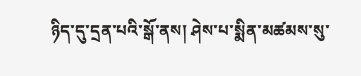ཉིད་དུ་དྲན་པའི་སྒོ་ནས། ཤེས་པ་སྨིན་མཚམས་སུ་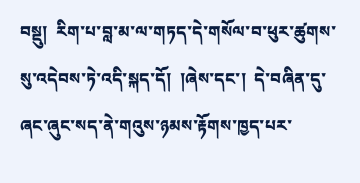བསྡུ།  རིག་པ་བླ་མ་ལ་གཏད་དེ་གསོལ་བ་ཕུར་ཚུགས་སུ་འདེབས་ཏེ་འདི་སྐད་དོ།  །ཞེས་དང་།  དེ་བཞིན་དུ་ཞང་ཞུང་སད་ནེ་གའུས་ཉམས་རྟོགས་ཁྱད་པར་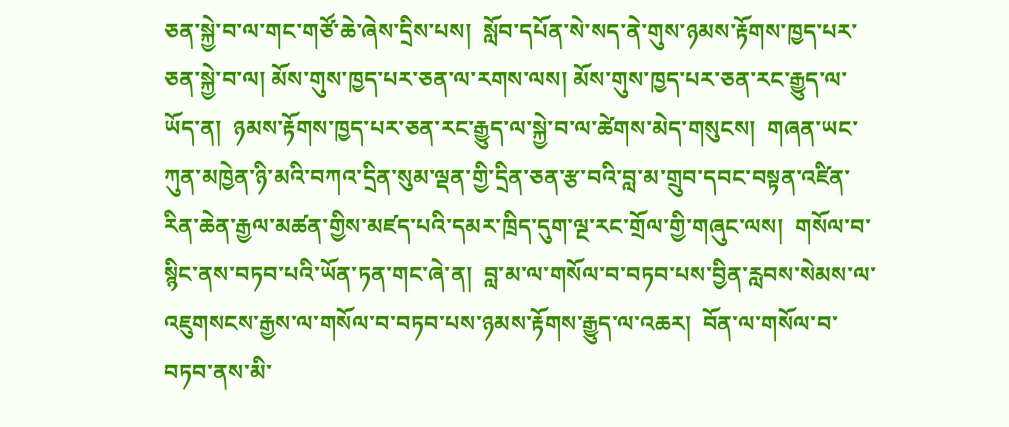ཅན་སྐྱེ་བ་ལ་གང་གཙོ་ཆེ་ཞེས་དྲིས་པས།  སློབ་དཔོན་སེ་སད་ནེ་གུས་ཉམས་རྟོགས་ཁྱད་པར་ཅན་སྐྱེ་བ་ལ། མོས་གུས་ཁྱད་པར་ཅན་ལ་རགས་ལས། མོས་གུས་ཁྱད་པར་ཅན་རང་རྒྱུད་ལ་ཡོད་ན།  ཉམས་རྟོགས་ཁྱད་པར་ཅན་རང་རྒྱུད་ལ་སྐྱེ་བ་ལ་ཚེགས་མེད་གསུངས།  གཞན་ཡང་ཀུན་མཁྱེན་ཉི་མའི་བཀའ་དྲིན་སུམ་ལྡན་གྱི་དྲིན་ཅན་རྩ་བའི་བླ་མ་གྲུབ་དབང་བསྟན་འཛིན་རིན་ཆེན་རྒྱལ་མཚན་གྱིས་མཛད་པའི་དམར་ཁྲིད་དུག་ལྔ་རང་གྲོལ་གྱི་གཞུང་ལས།  གསོལ་བ་སྙིང་ནས་བཏབ་པའི་ཡོན་ཏན་གང་ཞེ་ན།  བླ་མ་ལ་གསོལ་བ་བཏབ་པས་བྱིན་རླབས་སེམས་ལ་འཇུགསངས་རྒྱས་ལ་གསོལ་བ་བཏབ་པས་ཉམས་རྟོགས་རྒྱུད་ལ་འཆར།  བོན་ལ་གསོལ་བ་བཏབ་ནས་མི་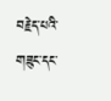བརྗེད་པའི་གཟུང་དང་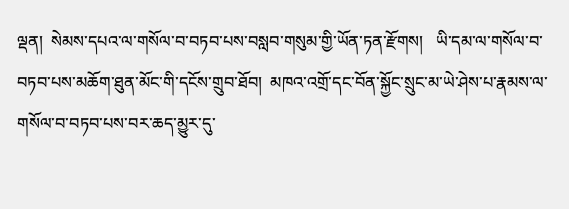ལྡན།  སེམས་དཔའ་ལ་གསོལ་བ་བཏབ་པས་བསླབ་གསུམ་གྱི་ཡོན་ཏན་རྫོགས།   ཡི་དམ་ལ་གསོལ་བ་བཏབ་པས་མཆོག་ཐུན་མོང་གི་དངོས་གྲུབ་ཐོབ།  མཁའ་འགྲོ་དང་བོན་སྐྱོང་སྲུང་མ་ཡེ་ཤེས་པ་རྣམས་ལ་གསོལ་བ་བཏབ་པས་བར་ཆད་མྱུར་དུ་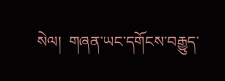སེལ།  གཞན་ཡང་དགོངས་བརྒྱུད་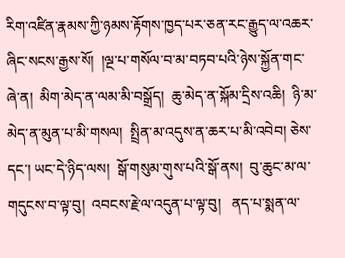རིག་འཛིན་རྣམས་ཀྱི་ཉམས་རྟོགས་ཁྱད་པར་ཅན་རང་རྒྱུད་ལ་འཆར་ཞིང་སངས་རྒྱས་སོ།  །ལྔ་པ་གསོལ་བ་མ་བཏབ་པའི་ཉེས་སྐྱོན་གང་ཞེ་ན།  མིག་མེད་ན་ལམ་མི་བསྒྲོད།  ཆུ་མེད་ན་སྐོམ་དྲིས་འཆི།  ཉི་མ་མེད་ན་མུན་པ་མི་གསལ།  སྤྲིན་མ་འདུས་ན་ཆར་པ་མི་འབེབ། ཅེས་དང་། ཡང་དེ་ཉིད་ལས།  སྒོ་གསུམ་གུས་པའི་སྒོ་ནས།  བུ་ཆུང་མ་ལ་གདུངས་བ་ལྟ་བུ།  འབངས་རྗེ་ལ་འདུན་པ་ལྟ་བུ།   ནད་པ་སྨན་ལ་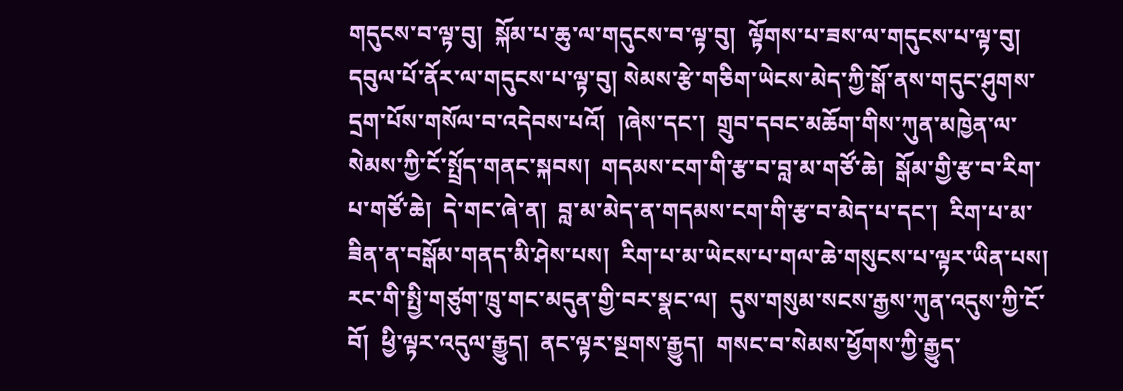གདུངས་བ་ལྟ་བུ།  སྐོམ་པ་ཆུ་ལ་གདུངས་བ་ལྟ་བུ།  ལྟོགས་པ་ཟས་ལ་གདུངས་པ་ལྟ་བུ།  དབུལ་པོ་ནོར་ལ་གདུངས་པ་ལྟ་བུ། སེམས་རྩེ་གཅིག་ཡེངས་མེད་ཀྱི་སྒོ་ནས་གདུང་ཤུགས་དྲག་པོས་གསོལ་བ་འདེབས་པའོ།  །ཞེས་དང་།  གྲུབ་དབང་མཆོག་གིས་ཀུན་མཁྱེན་ལ་སེམས་ཀྱི་ངོ་སྤྲོད་གནང་སྐབས།  གདམས་ངག་གི་རྩ་བ་བླ་མ་གཙོ་ཆེ།  སྒོམ་གྱི་རྩ་བ་རིག་པ་གཙོ་ཆེ།  དེ་གང་ཞེ་ན།  བླ་མ་མེད་ན་གདམས་ངག་གི་རྩ་བ་མེད་པ་དང་།  རིག་པ་མ་ཟིན་ན་བསྒོམ་གནད་མི་ཤེས་པས།  རིག་པ་མ་ཡེངས་པ་གལ་ཆེ་གསུངས་པ་ལྟར་ཡིན་པས།  རང་གི་སྤྱི་གཙུག་ཁྲུ་གང་མདུན་གྱི་བར་སྣང་ལ།  དུས་གསུམ་སངས་རྒྱས་ཀུན་འདུས་ཀྱི་ངོ་བོ།  ཕྱི་ལྟར་འདུལ་རྒྱུད།  ནང་ལྟར་སྔགས་རྒྱུད།  གསང་བ་སེམས་ཕྱོགས་ཀྱི་རྒྱུད་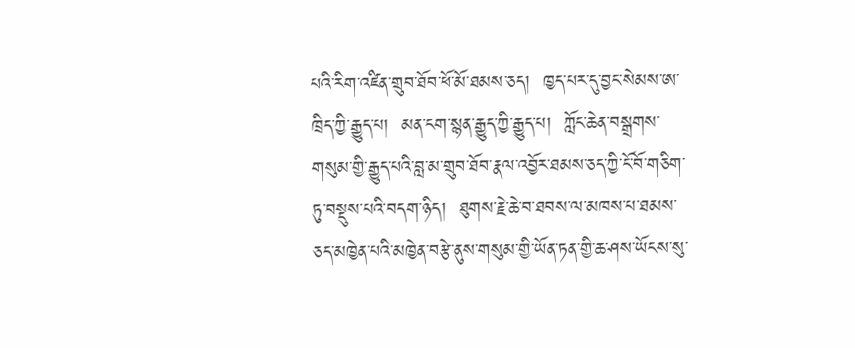པའི་རིག་འཛིན་གྲུབ་ཐོབ་ཕོ་མོ་ཐམས་ཅད།  ཁྱད་པར་དུ་བྱང་སེམས་ཨ་ཁྲིད་ཀྱི་རྒྱུད་པ།  མན་ངག་སྙན་རྒྱུད་ཀྱི་རྒྱུད་པ།  ཀློང་ཆེན་བསྒྲགས་གསུམ་གྱི་རྒྱུད་པའི་བླ་མ་གྲུབ་ཐོབ་རྣལ་འབྱོར་ཐམས་ཅད་ཀྱི་ངོ་བོ་གཅིག་ཏུ་བསྡུས་པའི་བདག་ཉིད།  ཐུགས་རྗེ་ཆེ་བ་ཐབས་ལ་མཁས་པ་ཐམས་ཅད་མཁྱེན་པའི་མཁྱེན་བརྩེ་ནུས་གསུམ་གྱི་ཡོན་ཏན་གྱི་ཆ་ཤས་ཡོངས་སུ་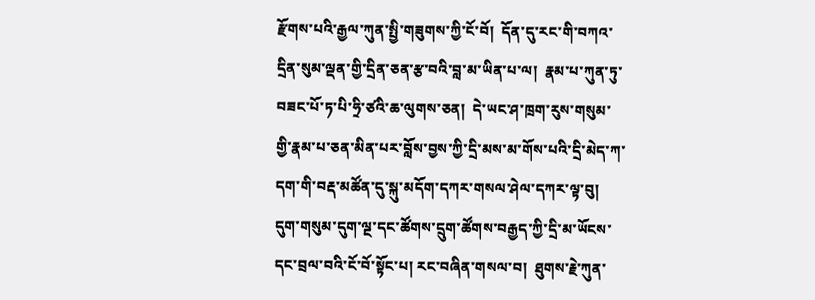རྫོགས་པའི་རྒྱལ་ཀུན་སྤྱི་གཟུགས་ཀྱི་ངོ་བོ།  དོན་དུ་རང་གི་བཀའ་དྲིན་སུམ་ལྡན་གྱི་དྲིན་ཅན་རྩ་བའི་བླ་མ་ཡིན་པ་ལ།  རྣམ་པ་ཀུན་ཏུ་བཟང་པོ་ཏ་པི་ཧྲི་ཙའི་ཆ་ལུགས་ཅན།  དེ་ཡང་ཤ་ཁྲག་རུས་གསུམ་གྱི་རྣམ་པ་ཅན་མིན་པར་བློས་བྱས་ཀྱི་དྲི་མས་མ་གོས་པའི་དྲི་མེད་ཀ་དག་གི་བརྡ་མཚོན་དུ་སྐུ་མདོག་དཀར་གསལ་ཤེལ་དཀར་ལྟ་བུ།  དུག་གསུམ་དུག་ལྔ་དང་ཚོགས་དྲུག་ཚོགས་བརྒྱད་ཀྱི་དྲི་མ་ཡོངས་དང་བྲལ་བའི་ངོ་བོ་སྟོང་པ། རང་བཞིན་གསལ་བ།  ཐུགས་རྗེ་ཀུན་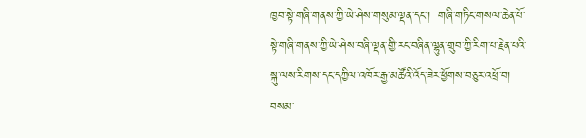ཁྱབ་སྟེ་གཞི་གནས་ཀྱི་ཡེ་ཤེས་གསུམ་ལྡན་དང་།  གཞི་གཏིང་གསལ་ཆེན་པོ་སྟེ་གཞི་གནས་ཀྱི་ཡེ་ཤེས་བཞི་ལྡན་གྱི་རང་བཞིན་ལྷུན་གྲུབ་ཀྱི་རིག་པ་རྗེན་པའི་སྐུ་ལས་རིགས་དང་དཀྱིལ་འཁོར་རྒྱ་མཚོའི་འོད་ཟེར་ཕྱོགས་བཅུར་འཕྲོ་བ།  བསམ་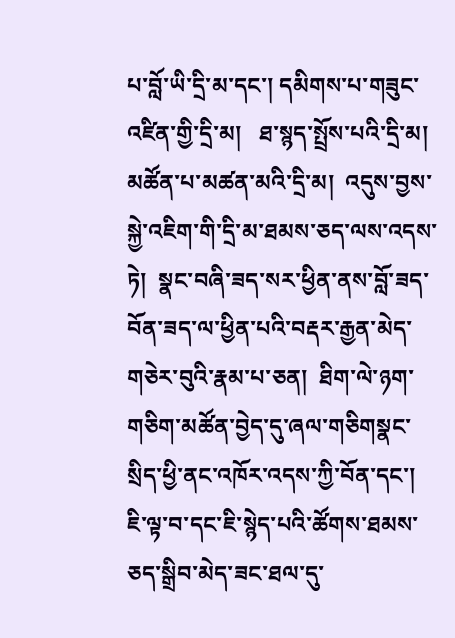པ་བློ་ཡི་དྲི་མ་དང་། དམིགས་པ་གཟུང་འཛིན་གྱི་དྲི་མ།   ཐ་སྙད་སྤྲོས་པའི་དྲི་མ།  མཚོན་པ་མཚན་མའི་དྲི་མ།  འདུས་བྱས་སྐྱེ་འཇིག་གི་དྲི་མ་ཐམས་ཅད་ལས་འདས་ཏེ།  སྣང་བཞི་ཟད་སར་ཕྱིན་ནས་བློ་ཟད་བོན་ཟད་ལ་ཕྱིན་པའི་བརྡར་རྒྱན་མེད་གཅེར་བུའི་རྣམ་པ་ཅན།  ཐིག་ལེ་ཉག་གཅིག་མཚོན་བྱེད་དུ་ཞལ་གཅིགསྣང་སྲིད་ཕྱི་ནང་འཁོར་འདས་ཀྱི་བོན་དང་།  ཇི་ལྟ་བ་དང་ཇི་སྙེད་པའི་ཚོགས་ཐམས་ཅད་སྒྲིབ་མེད་ཟང་ཐལ་དུ་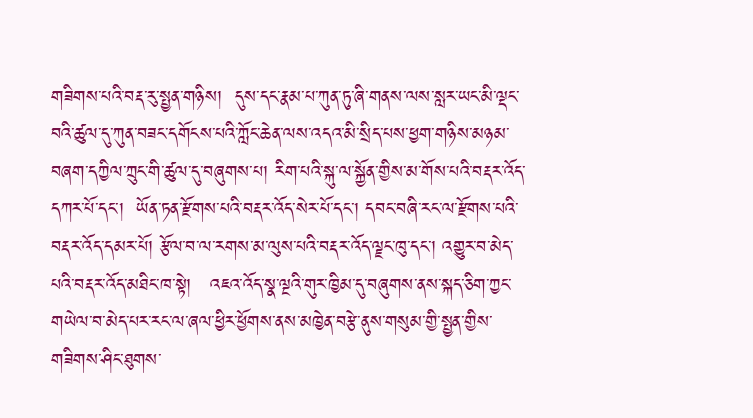གཟིགས་པའི་བརྡ་རུ་སྤྱན་གཉིས།  དུས་དང་རྣམ་པ་ཀུན་ཏུ་ཞི་གནས་ལས་སླར་ཡང་མི་ལྡང་བའི་ཚུལ་དུ་ཀུན་བཟང་དགོངས་པའི་ཀློང་ཆེན་ལས་འདའ་མི་སྲིད་པས་ཕྱག་གཉིས་མཉམ་བཞག་དཀྱིལ་ཀྲུང་གི་ཚུལ་དུ་བཞུགས་པ། རིག་པའི་སྐུ་ལ་སྐྱོན་གྱིས་མ་གོས་པའི་བརྡར་འོད་དཀར་པོ་དང་།  ཡོན་ཏན་རྫོགས་པའི་བརྡར་འོད་སེར་པོ་དང་། དབང་བཞི་རང་ལ་རྫོགས་པའི་བརྡར་འོད་དམར་པོ། རྩོལ་བ་ལ་རགས་མ་ལུས་པའི་བརྡར་འོད་ལྗང་ཁུ་དང་། འགྱུར་བ་མེད་པའི་བརྡར་འོད་མཐིང་ཁ་སྟེ།   འཇའ་འོད་སྣ་ལྔའི་གུར་ཁྱིམ་དུ་བཞུགས་ནས་སྐད་ཅིག་ཀྱང་གཡེལ་བ་མེད་པར་རང་ལ་ཞལ་ཕྱིར་ཕྱོགས་ནས་མཁྱེན་བརྩེ་ནུས་གསུམ་གྱི་སྤྱན་གྱིས་གཟིགས་ཤིང་ཐུགས་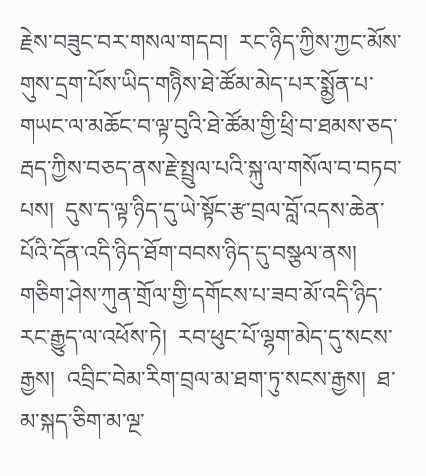རྗེས་བཟུང་བར་གསལ་གདབ།  རང་ཉིད་ཀྱིས་ཀྱང་མོས་གུས་དྲག་པོས་ཡིད་གཉིེས་ཐེ་ཚོམ་མེད་པར་སྨྱོན་པ་གཡང་ལ་མཆོང་བ་ལྟ་བུའི་ཐེ་ཚོམ་གྱི་ཕྲི་བ་ཐམས་ཅད་རྦད་ཀྱིས་བཅད་ནས་རྗེ་སྤྲུལ་པའི་སྐུ་ལ་གསོལ་བ་བཏབ་པས།  དུས་ད་ལྟ་ཉིད་དུ་ཡེ་སྟོང་རྩ་བྲལ་བློ་འདས་ཆེན་པོའི་དོན་འདི་ཉིད་ཐོག་བབས་ཉིད་དུ་བསྩལ་ནས། གཅིག་ཤེས་ཀུན་གྲོལ་གྱི་དགོངས་པ་ཟབ་མོ་འདི་ཉིད་རང་རྒྱུད་ལ་འཕོས་ཏེ།  རབ་ཕུང་པོ་ལྷག་མེད་དུ་སངས་རྒྱས།  འབྲིང་བེམ་རིག་བྲལ་མ་ཐག་ཏུ་སངས་རྒྱས།  ཐ་མ་སྐད་ཅིག་མ་ལྔ་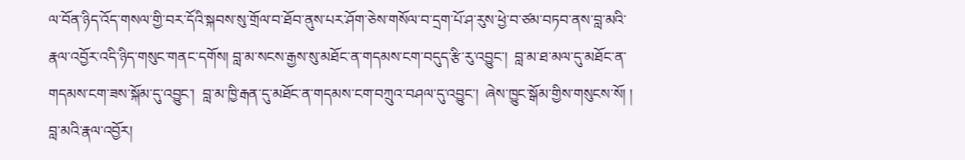ལ་བོན་ཉིད་འོད་གསལ་གྱི་བར་དོའི་སྐབས་སུ་གྲོལ་བ་ཐོབ་ནུས་པར་ཤོག་ཅེས་གསོལ་བ་དྲག་པོ་ཤ་རུས་ཕྱེ་བ་ཙམ་བཏབ་ནས་བླ་མའི་རྣལ་འབྱོར་འདི་ཉིད་གསུང་གནང་དགོས། བླ་མ་སངས་རྒྱས་སུ་མཐོང་ན་གདམས་ངག་བདུད་རྩི་རུ་འབྱུང་།  བླ་མ་ཐ་མལ་དུ་མཐོང་ན་གདམས་ངག་ཟས་སྐོམ་དུ་འབྱུང་།  བླ་མ་ཁྱི་རྒན་དུ་མཐོང་ན་གདམས་ངག་བཀྲུའ་བཤལ་དུ་འབྱུང་།  ཞེས་ཁྱུང་སྒོམ་གྱིས་གསུངས་སོ། །
བླ་མའི་རྣལ་འབྱོར།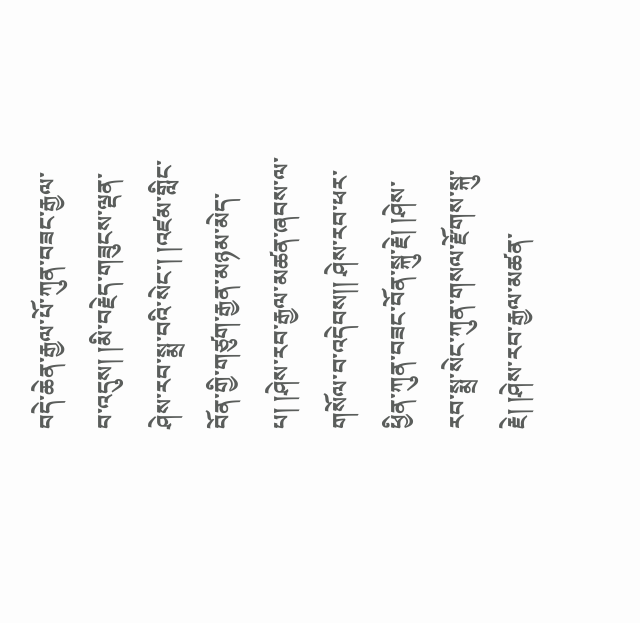བདེ་ཆེན་རྒྱལ་པོ་ཀུན་བཟང་རྒྱལ་བ་འདུས། །མི་བརྗེད་གཟུངས་ལྡན་ཤེས་རབ་སྨྲ་བའི་སེང་། །འཛམ་གླིང་བོན་གྱི་གཙུག་རྒྱན་མཉམ་མེད་པ། །ཤེས་རབ་རྒྱལ་མཚན་ཞབས་ལ་གསོལ་བ་འདེབས།། ཤེས་རབ་ཕར་ཕྱིན་ཀུན་བཟང་བོན་སྐུ་རྗེ། །ཤེས་རབ་སྨྲ་སེང་ཀུན་གསལ་རྫོགས་སྐུ་རྗེ། །ཤེས་རབ་རྒྱལ་མཚན་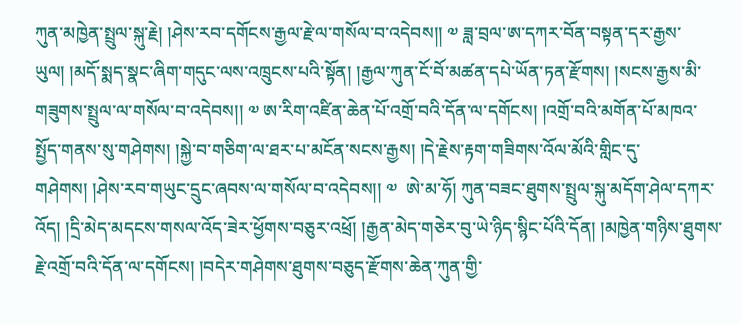ཀུན་མཁྱེན་སྤྲུལ་སྐུ་རྗེ། །ཤེས་རབ་དགོངས་རྒྱལ་རྗེ་ལ་གསོལ་བ་འདེབས།། ༧ ཟླ་བྲལ་ཨ་དཀར་བོན་བསྟན་དར་རྒྱས་ཡུལ། །མདོ་སྨད་སྣང་ཞིག་གདུང་ལས་འཁྲུངས་པའི་སྟོན། །རྒྱལ་ཀུན་ངོ་བོ་མཚན་དཔེ་ཡོན་ཏན་རྫོགས། །སངས་རྒྱས་མི་གཟུགས་སྤྲུལ་ལ་གསོལ་བ་འདེབས།། ༧ ཨ་རིག་འཛིན་ཆེན་པོ་འགྲོ་བའི་དོན་ལ་དགོངས། །འགྲོ་བའི་མགོན་པོ་མཁའ་སྤྱོད་གནས་སུ་གཤེགས། །སྐྱེ་བ་གཅིག་ལ་ཐར་པ་མངོན་སངས་རྒྱས། །དེ་རྗེས་རྟག་གཟིགས་འོལ་མོའི་གླིང་དུ་གཤེགས། །ཤེས་རབ་གཡུང་དྲུང་ཞབས་ལ་གསོལ་བ་འདེབས།། ༧  ཨེ་མ་ཧོ། ཀུན་བཟང་ཐུགས་སྤྲུལ་སྐུ་མདོག་ཤེལ་དཀར་འོད། །དྲི་མེད་མདངས་གསལ་འོད་ཟེར་ཕྱོགས་བཅུར་འཕྲོ། །རྒྱན་མེད་གཅེར་བུ་ཡེ་ཉིད་སྙིང་པོའི་དོན། །མཁྱེན་གཉིས་ཐུགས་རྗེ་འགྲོ་བའི་དོན་ལ་དགོངས། །བདེར་གཤེགས་ཐུགས་བཅུད་རྫོགས་ཆེན་ཀུན་གྱི་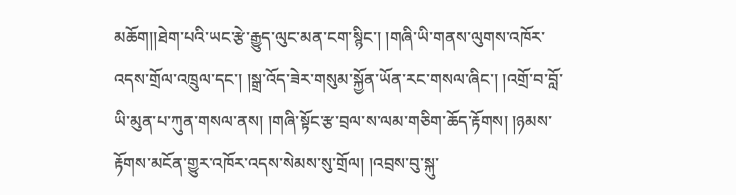མཆོག།།ཐེག་པའི་ཡང་རྩེ་རྒྱུད་ལུང་མན་ངག་སྙིང་། །གཞི་ཡི་གནས་ལུགས་འཁོར་འདས་གྲོལ་འཁྲུལ་དང་། །སྒྲ་འོད་ཟེར་གསུམ་སྐྱོན་ཡོན་རང་གསལ་ཞིང་། །འགྲོ་བ་བློ་ཡི་མུན་པ་ཀུན་གསལ་ནས། །གཞི་སྟོང་རྩ་བྲལ་ས་ལམ་གཅིག་ཆོད་རྟོགས། །ཉམས་རྟོགས་མངོན་གྱུར་འཁོར་འདས་སེམས་སུ་གྲོལ། །འབྲས་བུ་སྐུ་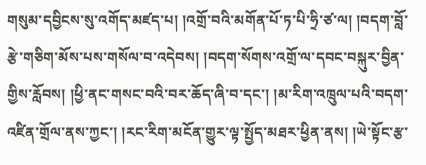གསུམ་དབྱིངས་སུ་འགོད་མཛད་པ། །འགྲོ་བའི་མགོན་པོ་ཏ་པི་ཧྲི་ཙ་ལ། །བདག་བློ་རྩེ་གཅིག་མོས་པས་གསོལ་བ་འདེབས། །བདག་སོགས་འགྲོ་ལ་དབང་བསྐུར་བྱིན་གྱིས་རློབས། །ཕྱི་ནང་གསང་བའི་བར་ཆོད་ཞི་བ་དང་། །མ་རིག་འཁྲུལ་པའི་བདག་འཛིན་གྲོལ་ནས་ཀྱང་། །རང་རིག་མངོན་གྱུར་ལྟ་སྤྱོད་མཐར་ཕྱིན་ནས། །ཡེ་སྟོང་རྩ་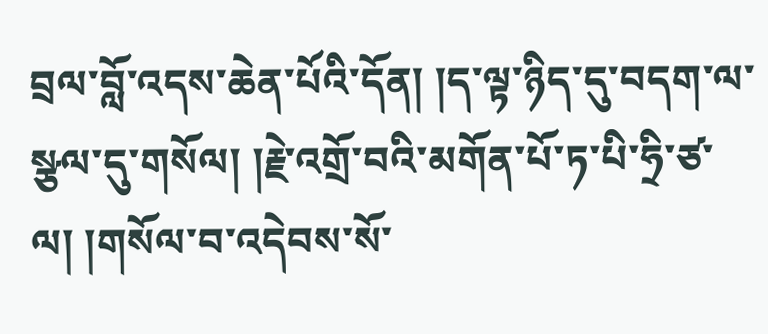བྲལ་བློ་འདས་ཆེན་པོའི་དོན། །ད་ལྟ་ཉིད་དུ་བདག་ལ་སྩལ་དུ་གསོལ། །རྗེ་འགྲོ་བའི་མགོན་པོ་ཏ་པི་ཧྲི་ཙ་ལ། །གསོལ་བ་འདེབས་སོ་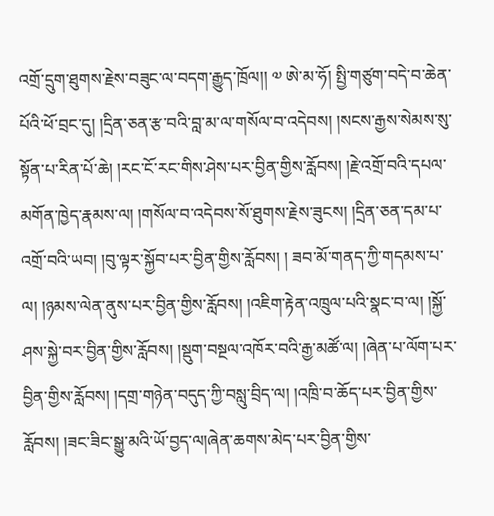འགྲོ་དྲུག་ཐུགས་རྗེས་བཟུང་ལ་བདག་རྒྱུད་ཁྲོལ།། ༧ ཨེ་མ་ཧོ། སྤྱི་གཙུག་བདེ་བ་ཆེན་པོའི་ཕོ་བྲང་དུ། །དྲིན་ཅན་རྩ་བའི་བླ་མ་ལ་གསོལ་བ་འདེབས། །སངས་རྒྱས་སེམས་སུ་སྟོན་པ་རིན་པོ་ཆེ། །རང་ངོ་རང་གིས་ཤེས་པར་བྱིན་གྱིས་རློབས། །རྗེ་འགྲོ་བའི་དཔལ་མགོན་ཁྱེད་རྣམས་ལ། །གསོལ་བ་འདེབས་སོ་ཐུགས་རྗེས་ཟུངས། །དྲིན་ཅན་དམ་པ་འགྲོ་བའི་ཡབ། །བུ་ལྟར་སྐྱོབ་པར་བྱིན་གྱིས་རློབས། ། ཟབ་མོ་གནད་ཀྱི་གདམས་པ་ལ། །ཉམས་ལེན་ནུས་པར་བྱིན་གྱིས་རློབས། །འཇིག་རྟེན་འཁྲུལ་པའི་སྣང་བ་ལ། །སྐྱོ་ཤས་སྐྱེ་བར་བྱིན་གྱིས་རློབས། །སྡུག་བསྔལ་འཁོར་བའི་རྒྱ་མཚོ་ལ། །ཞེན་པ་ལོག་པར་བྱིན་གྱིས་རློབས། །དགྲ་གཉེན་བདུད་ཀྱི་བསླུ་བྲིད་ལ། །འཁྲི་བ་ཆོད་པར་བྱིན་གྱིས་རློབས། །ཟང་ཟིང་སྒྱུ་མའི་ཡོ་བྱད་ལ།ཞེན་ཆགས་མེད་པར་བྱིན་གྱིས་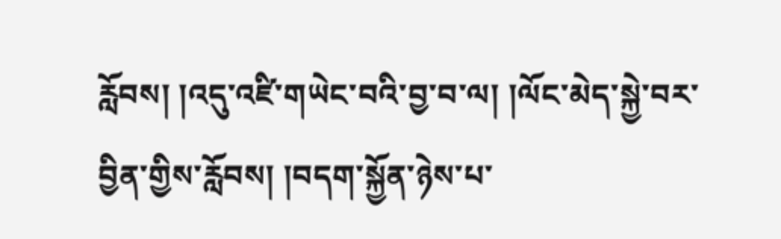རློབས། །འདུ་འཛི་གཡེང་བའི་བྱ་བ་ལ། །ལོང་མེད་སྐྱེ་བར་བྱིན་གྱིས་རློབས། །བདག་སྐྱོན་ཉེས་པ་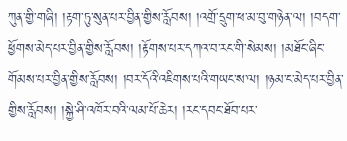ཀུན་གྱི་གཞི། །རྟག་ཏུ་སུན་པར་བྱིན་གྱིས་རློབས། །འགྲོ་དྲུག་ཕ་མ་བུ་གཉེན་ལ། །བདག་ཕྱོགས་མེད་པར་བྱིན་གྱིས་རློབས། །རྟོགས་པར་དཀའ་བ་རང་གི་སེམས། །མཐོང་ཞིང་གོམས་པར་བྱིན་གྱིས་རློབས། །བར་དོའི་འཇིགས་པའི་གཡང་ས་ལ། །ཉམ་ང་མེད་པར་བྱིན་གྱིས་རློབས། །སྐྱེ་ཤི་འཁོར་བའི་ལམ་པོ་ཆེར། །རང་དབང་ཐོབ་པར་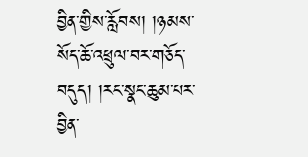བྱིན་གྱིས་རློབས། །ཉམས་སོད་ཆོ་འཕྲུལ་བར་གཅོད་བདུད། །རང་སྣང་ཆུམ་པར་བྱིན་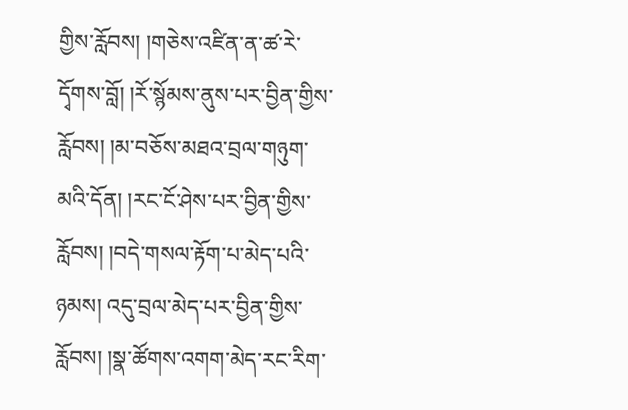གྱིས་རློབས། །གཅེས་འཛིན་ན་ཚ་རེ་དྭོགས་བློ། །རོ་སྙོམས་ནུས་པར་བྱིན་གྱིས་རློབས། །མ་བཅོས་མཐའ་བྲལ་གཉུག་མའི་དོན། །རང་ངོ་ཤེས་པར་བྱིན་གྱིས་རློབས། །བདེ་གསལ་རྟོག་པ་མེད་པའི་ཉམས། འདུ་བྲལ་མེད་པར་བྱིན་གྱིས་རློབས། །སྣ་ཚོགས་འགག་མེད་རང་རིག་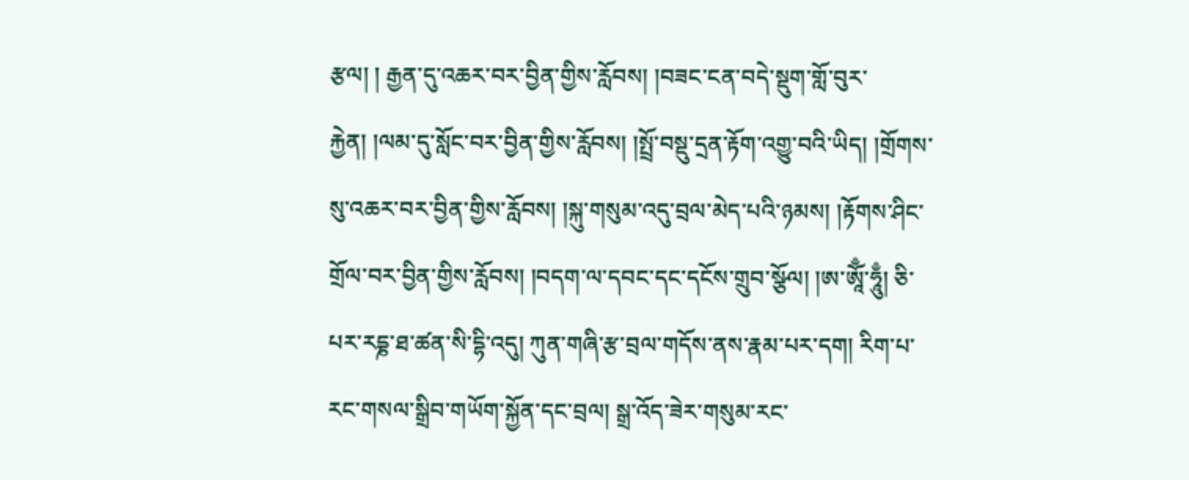རྩལ། ། རྒྱན་དུ་འཆར་བར་བྱིན་གྱིས་རློབས། །བཟང་ངན་བདེ་སྡུག་གློ་བུར་རྐྱེན། །ལམ་དུ་སློང་བར་བྱིན་གྱིས་རློབས། །སྤྲོ་བསྡུ་དྲན་རྟོག་འགྱུ་བའི་ཡིད། །གྲོགས་སུ་འཆར་བར་བྱིན་གྱིས་རློབས། །སྐུ་གསུམ་འདུ་བྲལ་མེད་པའི་ཉམས། །རྟོགས་ཤིང་གྲོལ་བར་བྱིན་གྱིས་རློབས། །བདག་ལ་དབང་དང་དངོས་གྲུབ་སྩོལ། །ཨ་ཨཱོྃ་ཧཱུྃ། ཅི་པར་རདྞ་ཐ་ཚན་སི་དྷི་འདུ། ཀུན་གཞི་རྩ་བྲལ་གདོས་ནས་རྣམ་པར་དག། རིག་པ་རང་གསལ་སྒྲིབ་གཡོག་སྐྱོན་དང་བྲལ། སྒྲ་འོད་ཟེར་གསུམ་རང་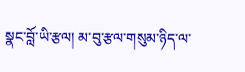སྣང་བློ་ཡི་རྩལ། མ་བུ་རྩལ་གསུམ་ཉིད་ལ་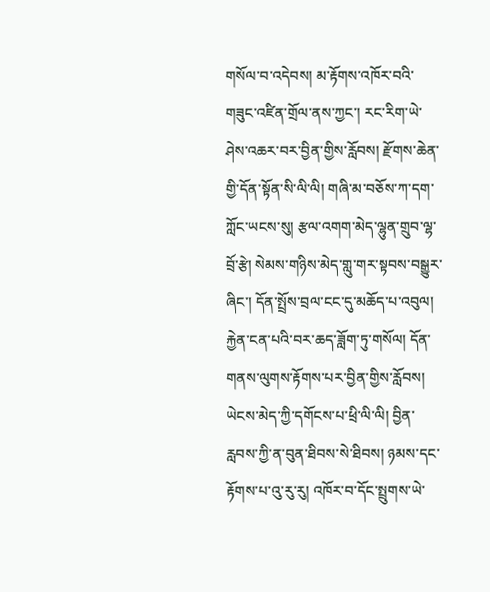གསོལ་བ་འདེབས། མ་རྟོགས་འཁོར་བའི་གཟུང་འཛིན་གྲོལ་ནས་ཀྱང་། རང་རིག་ཡེ་ཤེས་འཆར་བར་བྱིན་གྱིས་རློབས། རྫོགས་ཆེན་གྱི་དོན་སྟོན་སི་ལི་ལི། གཞི་མ་བཅོས་ཀ་དག་ཀློང་ཡངས་སུ། རྩལ་འགག་མེད་ལྷུན་གྲུབ་ལྷ་བྲོ་རྩེ། སེམས་གཉིས་མེད་གླུ་གར་སྟབས་བསྒྱུར་ཞིང་། དོན་སྤྲོས་བྲལ་ངང་དུ་མཆོད་པ་འབུལ། རྐྱེན་ངན་པའི་བར་ཆད་ཟློག་ཏུ་གསོལ། དོན་གནས་ལུགས་རྟོགས་པར་བྱིན་གྱིས་རློབས། ཡེངས་མེད་ཀྱི་དགོངས་པ་ཕྲི་ལི་ལི། བྱིན་རླབས་ཀྱི་ན་བུན་ཐིབས་སེ་ཐིབས། ཉམས་དང་རྟོགས་པ་འུ་རུ་རུ། འཁོར་བ་དོང་སྤྲུགས་ཡེ་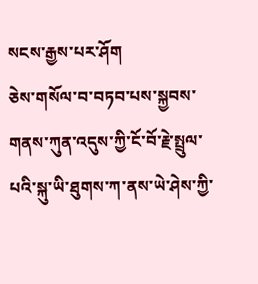སངས་རྒྱས་པར་ཤོག
ཅེས་གསོལ་བ་བཏབ་པས་སྐྱབས་གནས་ཀུན་འདུས་ཀྱི་ངོ་བོ་རྗེ་སྤྲུལ་པའི་སྐུ་ཡི་ཐུགས་ཀ་ནས་ཡེ་ཤེས་ཀྱི་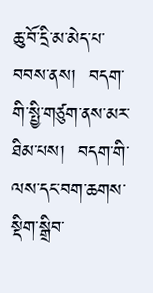ཆུ་བོ་དྲི་མ་མེད་པ་བབས་ནས།  བདག་གི་སྤྱི་གཙུག་ནས་མར་ཐིམ་པས།  བདག་གི་ལས་དང་བག་ཆགས་སྡིག་སྒྲིབ་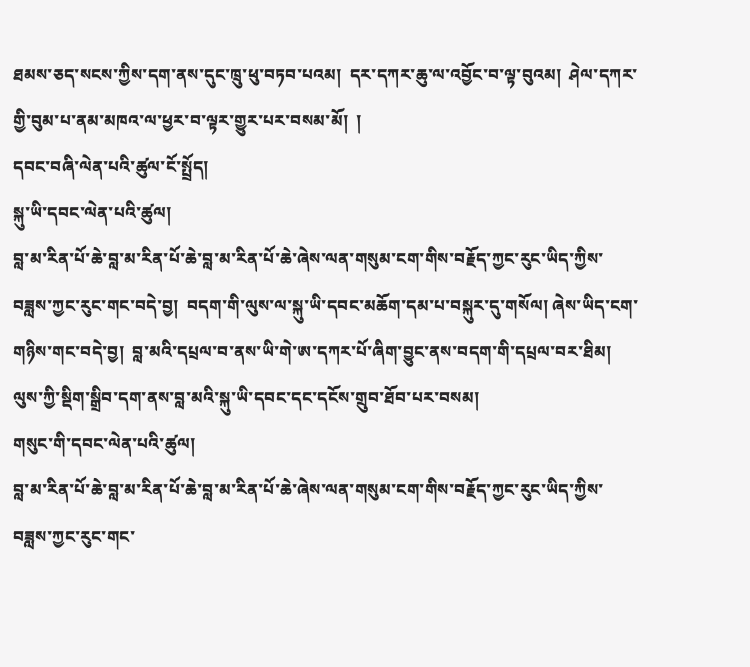ཐམས་ཅད་སངས་ཀྱིས་དག་ནས་དུང་ཁྲུ་ཕུ་བཏབ་པའམ།  དར་དཀར་ཆུ་ལ་འབྱོང་བ་ལྟ་བུའམ།  ཤེལ་དཀར་གྱི་བུམ་པ་ནམ་མཁའ་ལ་ཕྱར་བ་ལྟར་གྱུར་པར་བསམ་མོ།  །
དབང་བཞི་ལེན་པའི་ཚུལ་ངོ་སྤྲོད།
སྐུ་ཡི་དབང་ལེན་པའི་ཚུལ།
བླ་མ་རིན་པོ་ཆེ་བླ་མ་རིན་པོ་ཆེ་བླ་མ་རིན་པོ་ཆེ་ཞེས་ལན་གསུམ་ངག་གིས་བརྗོད་ཀྱང་རུང་ཡིད་ཀྱིས་བཟླས་ཀྱང་རུང་གང་བདེ་བྱ།  བདག་གི་ལུས་ལ་སྐུ་ཡི་དབང་མཆོག་དམ་པ་བསྐུར་དུ་གསོལ། ཞེས་ཡིད་ངག་གཉིས་གང་བདེ་བྱ།  བླ་མའི་དཔྲལ་བ་ནས་ཡི་གེ་ཨ་དཀར་པོ་ཞིག་བྱུང་ནས་བདག་གི་དཔྲལ་བར་ཐིམ།  ལུས་ཀྱི་སྡིག་སྒྲིབ་དག་ནས་བླ་མའི་སྐུ་ཡི་དབང་དང་དངོས་གྲུབ་ཐོབ་པར་བསམ།
གསུང་གི་དབང་ལེན་པའི་ཚུལ།
བླ་མ་རིན་པོ་ཆེ་བླ་མ་རིན་པོ་ཆེ་བླ་མ་རིན་པོ་ཆེ་ཞེས་ལན་གསུམ་ངག་གིས་བརྗོད་ཀྱང་རུང་ཡིད་ཀྱིས་བཟླས་ཀྱང་རུང་གང་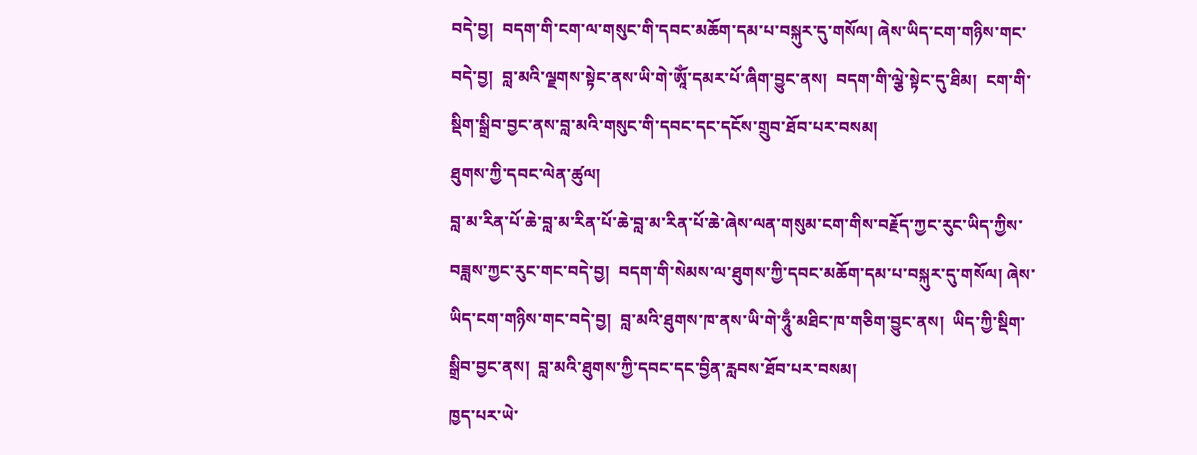བདེ་བྱ།  བདག་གི་ངག་ལ་གསུང་གི་དབང་མཆོག་དམ་པ་བསྐུར་དུ་གསོལ། ཞེས་ཡིད་ངག་གཉིས་གང་བདེ་བྱ།  བླ་མའི་ལྗགས་སྟེང་ནས་ཡི་གེ་ཨཱོཾ་དམར་པོ་ཞིག་བྱུང་ནས།  བདག་གི་ལྕེ་སྟེང་དུ་ཐིམ།  ངག་གི་སྡིག་སྒྲིབ་བྱང་ནས་བླ་མའི་གསུང་གི་དབང་དང་དངོས་གྲུབ་ཐོབ་པར་བསམ།
ཐུགས་ཀྱི་དབང་ལེན་ཚུལ།
བླ་མ་རིན་པོ་ཆེ་བླ་མ་རིན་པོ་ཆེ་བླ་མ་རིན་པོ་ཆེ་ཞེས་ལན་གསུམ་ངག་གིས་བརྗོད་ཀྱང་རུང་ཡིད་ཀྱིས་བཟླས་ཀྱང་རུང་གང་བདེ་བྱ།  བདག་གི་སེམས་ལ་ཐུགས་ཀྱི་དབང་མཆོག་དམ་པ་བསྐུར་དུ་གསོལ། ཞེས་ཡིད་ངག་གཉིས་གང་བདེ་བྱ།  བླ་མའི་ཐུགས་ཁ་ནས་ཡི་གེ་ཧཱུྃ་མཐིང་ཁ་གཅིག་བྱུང་ནས།  ཡིད་ཀྱི་སྡིག་སྒྲིབ་བྱང་ནས།  བླ་མའི་ཐུགས་ཀྱི་དབང་དང་བྱིན་རླབས་ཐོབ་པར་བསམ།
ཁྱད་པར་ཡེ་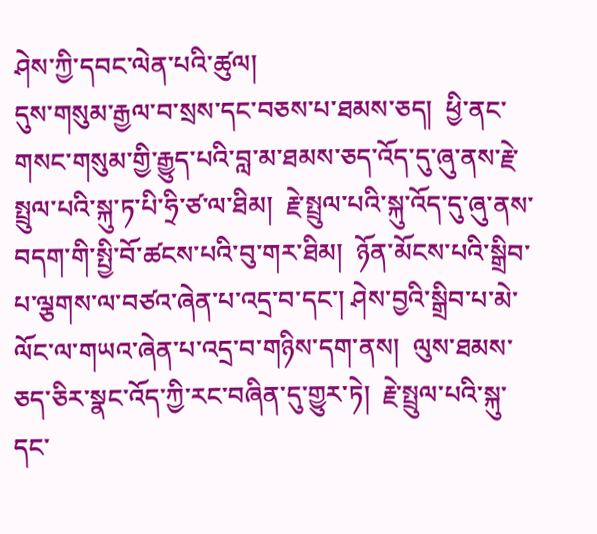ཤེས་ཀྱི་དབང་ལེན་པའི་ཚུལ།
དུས་གསུམ་རྒྱལ་བ་སྲས་དང་བཅས་པ་ཐམས་ཅད།  ཕྱི་ནང་གསང་གསུམ་གྱི་རྒྱུད་པའི་བླ་མ་ཐམས་ཅད་འོད་དུ་ཞུ་ནས་རྗེ་སྤྲུལ་པའི་སྐུ་ཏ་པི་ཧྲི་ཙ་ལ་ཐིམ།  རྗེ་སྤྲུལ་པའི་སྐུ་འོད་དུ་ཞུ་ནས་བདག་གི་སྤྱི་བོ་ཚངས་པའི་བུ་གར་ཐིམ།  ཉོན་མོངས་པའི་སྒྲིབ་པ་ལྕགས་ལ་བཙའ་ཞེན་པ་འདྲ་བ་དང་། ཤེས་བྱའི་སྒྲིབ་པ་མེ་ལོང་ལ་གཡའ་ཞེན་པ་འདྲ་བ་གཉིས་དག་ནས།  ལུས་ཐམས་ཅད་ཅིར་སྣང་འོད་ཀྱི་རང་བཞིན་དུ་གྱུར་ཏེ།  རྗེ་སྤྲུལ་པའི་སྐུ་དང་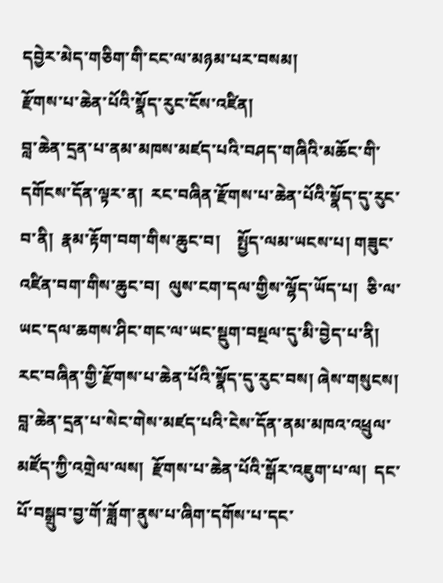དབྱེར་མེད་གཅིག་གི་ངང་ལ་མཉམ་པར་བསམ།
རྫོགས་པ་ཆེན་པོའི་སྣོད་རུང་ངོས་འཛིན།
བླ་ཆེན་དྲན་པ་ནམ་མཁས་མཛད་པའི་བཤད་གཞིའི་མཆོང་གི་དགོངས་དོན་ལྟར་ན།  རང་བཞིན་རྫོགས་པ་ཆེན་པོའི་སྣོད་དུ་རུང་བ་ནི།  རྣམ་རྟོག་བག་གིས་ཆུང་བ།    སྤྱོད་ལམ་ཡངས་པ། གཟུང་འཛིན་བག་གིས་ཆུང་བ།  ལུས་ངག་དལ་གྱིས་ལྷོད་ཡོད་པ།  ཅི་ལ་ཡང་དལ་ཆགས་ཤིང་གང་ལ་ཡང་སྡུག་བསྔལ་དུ་མི་བྱེད་པ་ནི།  རང་བཞིན་གྱི་རྫོགས་པ་ཆེན་པོའི་སྣོད་དུ་རུང་བས། ཞེས་གསུངས།  བླ་ཆེན་དྲན་པ་སེང་གེས་མཛད་པའི་ངེས་དོན་ནམ་མཁའ་འཕྲུལ་མཛོད་ཀྱི་འགྲེལ་ལས།  རྫོགས་པ་ཆེན་པོའི་སྒོར་འཇུག་པ་ལ།  དང་པོ་བསྒྲུབ་བྱ་གོ་ཟློག་ནུས་པ་ཞིག་དགོས་པ་དང་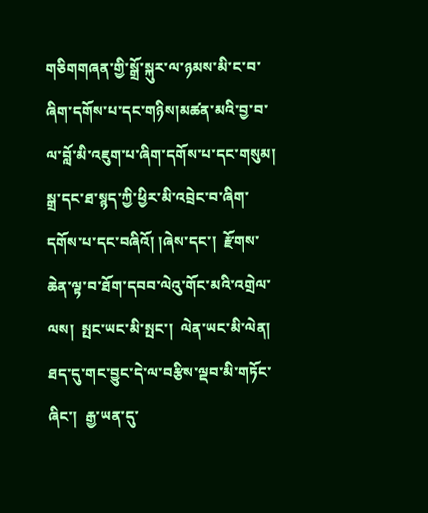གཅིགགཞན་གྱི་སྒྲོ་སྐུར་ལ་ཉམས་མི་ང་བ་ཞིག་དགོས་པ་དང་གཉིས།མཚན་མའི་བྱ་བ་ལ་བློ་མི་འཇུག་པ་ཞིག་དགོས་པ་དང་གསུམ། སྒྲ་དང་ཐ་སྙད་ཀྱི་ཕྱིར་མི་འབྲེང་བ་ཞིག་དགོས་པ་དང་བཞིའོ། །ཞེས་དང་།  རྫོགས་ཆེན་ལྟ་བ་ཐོག་དབབ་ལེའུ་གོང་མའི་འགྲེལ་ལས།  སྤང་ཡང་མི་སྤང་།  ལེན་ཡང་མི་ལེན།  ཐད་དུ་གང་བྱུང་དེ་ལ་བརྩིས་ལྡབ་མི་གཏོང་ཞིང་།  རྒྱ་ཡན་དུ་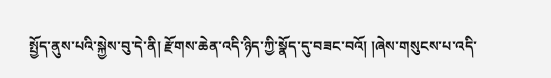སྤྱོད་ནུས་པའི་སྐྱེས་བུ་དེ་ནི། རྫོགས་ཆེན་འདི་ཉིད་ཀྱི་སྣོད་དུ་བཟང་བའོ། །ཞེས་གསུངས་པ་འདི་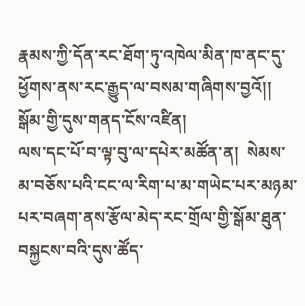རྣམས་ཀྱི་དོན་རང་ཐོག་ཏུ་འཁེལ་མིན་ཁ་ནང་དུ་ཕྱོགས་ནས་རང་རྒྱུད་ལ་བསམ་གཞིགས་བྱའོ།།
སྒོམ་གྱི་དུས་གནད་ངོས་འཛིན།
ལས་དང་པོ་བ་ལྟ་བུ་ལ་དཔེར་མཚོན་ན།  སེམས་མ་བཅོས་པའི་ངང་ལ་རིག་པ་མ་གཡེང་པར་མཉམ་པར་བཞག་ནས་རྩོལ་མེད་རང་གྲོལ་གྱི་སྒོམ་ཐུན་བསྐྱངས་བའི་དུས་ཚོད་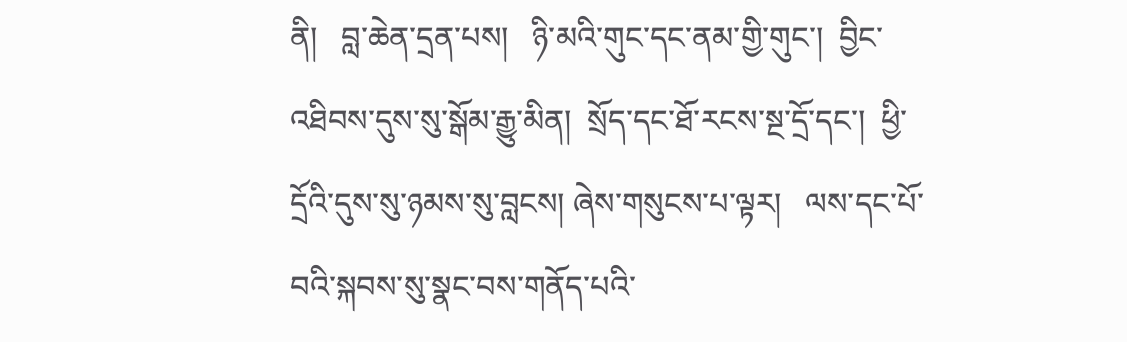ནི།   བླ་ཆེན་དྲན་པས།   ཉི་མའི་གུང་དང་ནམ་གྱི་གུང་།  བྱིང་འཐིབས་དུས་སུ་སྒོམ་རྒྱུ་མིན།  སྲོད་དང་ཐོ་རངས་སྔ་དྲོ་དང་།  ཕྱི་དྲོའི་དུས་སུ་ཉམས་སུ་བླངས། ཞེས་གསུངས་པ་ལྟར།   ལས་དང་པོ་བའི་སྐབས་སུ་སྣང་བས་གནོད་པའི་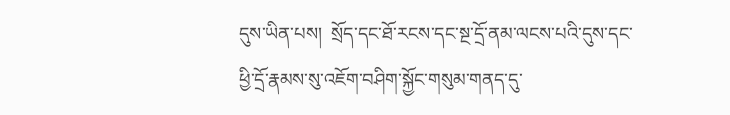དུས་ཡིན་པས།  སྲོད་དང་ཐོ་རངས་དང་སྔ་དྲོ་ནམ་ལངས་པའི་དུས་དང་ཕྱི་དྲོ་རྣམས་སུ་འཇོག་བཤིག་སྐྱོང་གསུམ་གནད་དུ་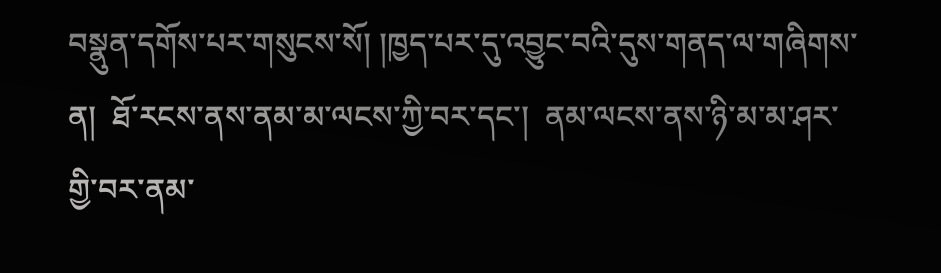བསྣུན་དགོས་པར་གསུངས་སོ། །ཁྱད་པར་དུ་འབྱུང་བའི་དུས་གནད་ལ་གཞིགས་ན།  ཐོ་རངས་ནས་ནམ་མ་ལངས་ཀྱི་བར་དང་།  ནམ་ལངས་ནས་ཉི་མ་མ་ཤར་གྱི་བར་ནམ་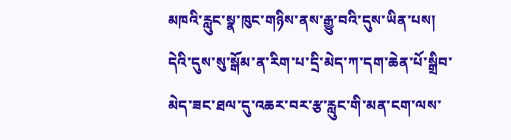མཁའི་རླུང་སྣ་ཁུང་གཉིས་ནས་རྒྱུ་བའི་དུས་ཡིན་པས།  དེའི་དུས་སུ་སྒོམ་ན་རིག་པ་དྲི་མེད་ཀ་དག་ཆེན་པོ་སྒྲིབ་མེད་ཟང་ཐལ་དུ་འཆར་བར་རྩ་རླུང་གི་མན་ངག་ལས་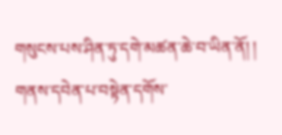གསུངས་པས་ཤིན་ཏུ་དགེ་མཚན་ཆེ་བ་ཡིན་ནོ། །
གནས་དབེན་པ་བསྟེན་དགོས་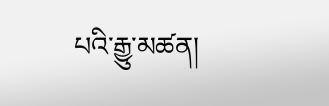པའི་རྒྱུ་མཚན།